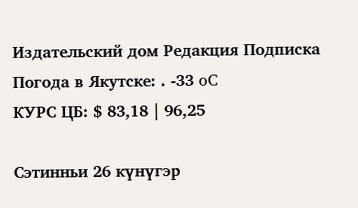Издательский дом Редакция Подписка
Погода в Якутске: . -33 oC
КУРС ЦБ: $ 83,18 | 96,25

Сэтинньи 26 күнүгэр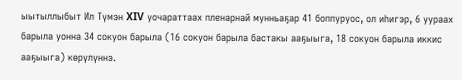ыытыллыбыт Ил Түмэн XIV уочараттаах пленарнай мунньаҕар 41 боппуруос, ол иһигэр, 6 уураах барыла уонна 34 сокуон барыла (16 сокуон барыла бастакы ааҕыыга, 18 сокуон барыла иккис ааҕыыга) көрүлүннэ.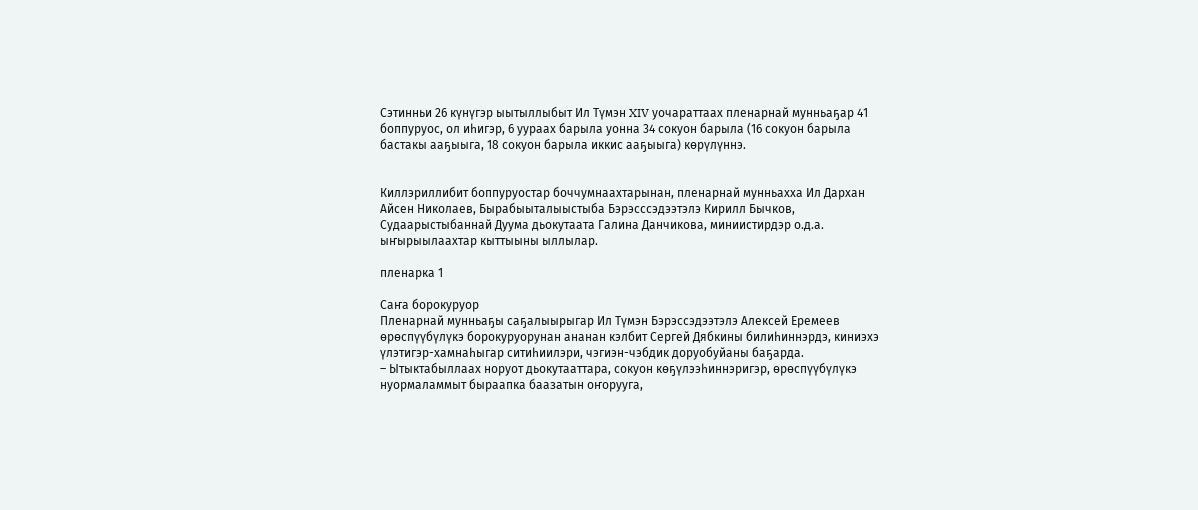Сэтинньи 26 күнүгэр ыытыллыбыт Ил Түмэн XIV уочараттаах пленарнай мунньаҕар 41 боппуруос, ол иһигэр, 6 уураах барыла уонна 34 сокуон барыла (16 сокуон барыла бастакы ааҕыыга, 18 сокуон барыла иккис ааҕыыга) көрүлүннэ.


Киллэриллибит боппуруостар боччумнаахтарынан, пленарнай мунньахха Ил Дархан Айсен Николаев, Бырабыыталыыстыба Бэрэсссэдээтэлэ Кирилл Бычков, Судаарыстыбаннай Дуума дьокутаата Галина Данчикова, миниистирдэр о.д.а. ыҥырыылаахтар кыттыыны ыллылар.

пленарка 1

Саҥа борокуруор
Пленарнай мунньаҕы саҕалыырыгар Ил Түмэн Бэрэссэдээтэлэ Алексей Еремеев өрөспүүбүлүкэ борокуруорунан ананан кэлбит Сергей Дябкины билиһиннэрдэ, киниэхэ үлэтигэр-хамнаһыгар ситиһиилэри, чэгиэн-чэбдик доруобуйаны баҕарда.
– Ытыктабыллаах норуот дьокутааттара, сокуон көҕүлээһиннэригэр, өрөспүүбүлүкэ нуормаламмыт быраапка баазатын оҥорууга,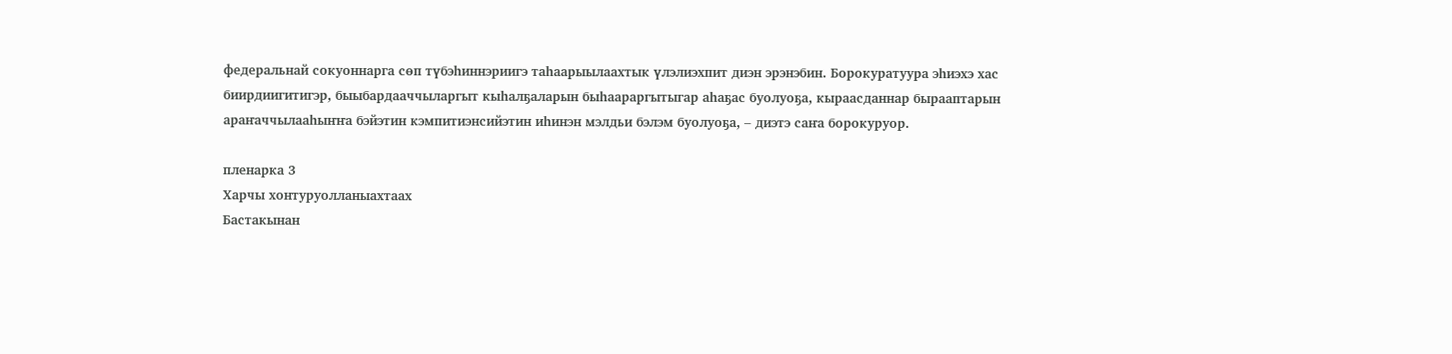федеральнай сокуоннарга сөп түбэһиннэриигэ таһаарыылаахтык үлэлиэхпит диэн эрэнэбин. Борокуратуура эһиэхэ хас биирдиигитигэр, быыбардааччыларгыт кыһалҕаларын быһаараргытыгар аһаҕас буолуоҕа, кыраасданнар бырааптарын араҥаччылааһыҥҥа бэйэтин кэмпитиэнсийэтин иһинэн мэлдьи бэлэм буолуоҕа, – диэтэ саҥа борокуруор.

пленарка 3
Харчы хонтуруолланыахтаах
Бастакынан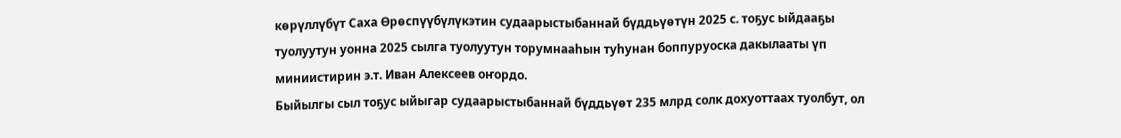көрүллүбүт Саха Өрөспүүбүлүкэтин судаарыстыбаннай бүддьүөтүн 2025 с. тоҕус ыйдааҕы туолуутун уонна 2025 сылга туолуутун торумнааһын туһунан боппуруоска дакылааты үп миниистирин э.т. Иван Алексеев оҥордо.
Быйылгы сыл тоҕус ыйыгар судаарыстыбаннай бүддьүөт 235 млрд солк дохуоттаах туолбут, ол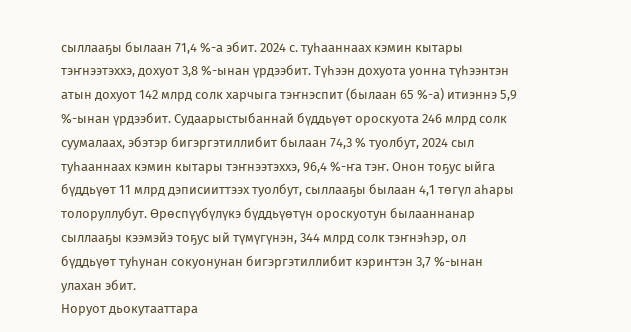сыллааҕы былаан 71,4 %-а эбит. 2024 с. туһааннаах кэмин кытары тэҥнээтэххэ, дохуот 3,8 %-ынан үрдээбит. Түһээн дохуота уонна түһээнтэн атын дохуот 142 млрд солк харчыга тэҥнэспит (былаан 65 %-а) итиэннэ 5,9 %-ынан үрдээбит. Судаарыстыбаннай бүддьүөт ороскуота 246 млрд солк суумалаах, эбэтэр бигэргэтиллибит былаан 74,3 % туолбут, 2024 сыл туһааннаах кэмин кытары тэҥнээтэххэ, 96,4 %-ҥа тэҥ. Онон тоҕус ыйга бүддьүөт 11 млрд дэписииттээх туолбут, сыллааҕы былаан 4,1 төгүл аһары толоруллубут. Өрөспүүбүлүкэ бүддьүөтүн ороскуотун былааннанар сыллааҕы кээмэйэ тоҕус ый түмүгүнэн, 344 млрд солк тэҥнэһэр, ол бүддьүөт туһунан сокуонунан бигэргэтиллибит кэриҥтэн 3,7 %-ынан улахан эбит.
Норуот дьокутааттара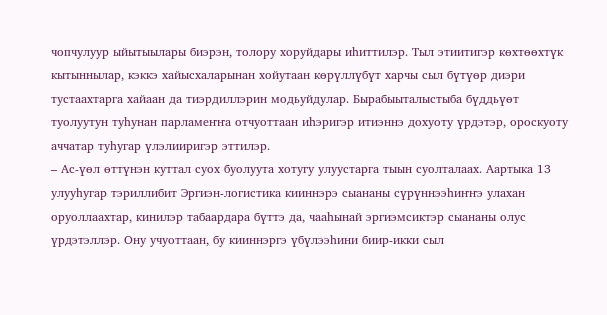чопчулуур ыйытыылары биэрэн, толору хоруйдары иһиттилэр. Тыл этиитигэр көхтөөхтүк кытыннылар, кэккэ хайысхаларынан хойутаан көрүллүбүт харчы сыл бүтүөр диэри тустаахтарга хайаан да тиэрдиллэрин модьуйдулар. Бырабыыталыстыба бүддьүөт туолуутун туһунан парламеҥҥа отчуоттаан иһэригэр итиэннэ дохуоту үрдэтэр, ороскуоту аччатар туһугар үлэлииригэр эттилэр.
– Ас-үөл өттүнэн куттал суох буолуута хотугу улуустарга тыын суолталаах. Аартыка 13 улууһугар тэриллибит Эргиэн-логистика кииннэрэ сыананы сүрүннээһиҥҥэ улахан оруоллаахтар, кинилэр табаардара бүттэ да, чааһынай эргиэмсиктэр сыананы олус үрдэтэллэр. Ону учуоттаан, бу кииннэргэ үбүлээһини биир-икки сыл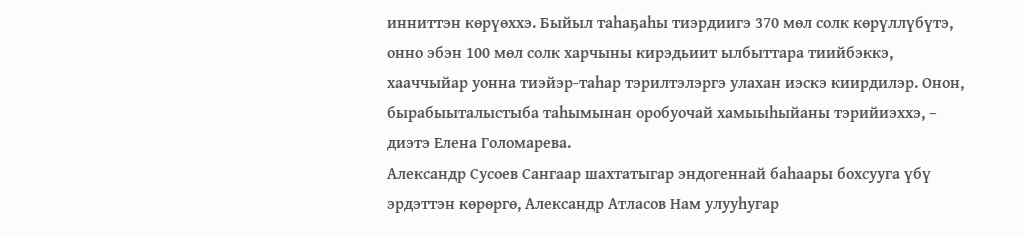инниттэн көрүөххэ. Быйыл таһаҕаһы тиэрдиигэ 370 мөл солк көрүллүбүтэ, онно эбэн 100 мөл солк харчыны кирэдьиит ылбыттара тиийбэккэ, хааччыйар уонна тиэйэр-таһар тэрилтэлэргэ улахан иэскэ киирдилэр. Онон, бырабыыталыстыба таһымынан оробуочай хамыыһыйаны тэрийиэххэ, – диэтэ Елена Голомарева.
Александр Сусоев Сангаар шахтатыгар эндогеннай баһаары бохсууга үбү эрдэттэн көрөргө, Александр Атласов Нам улууһугар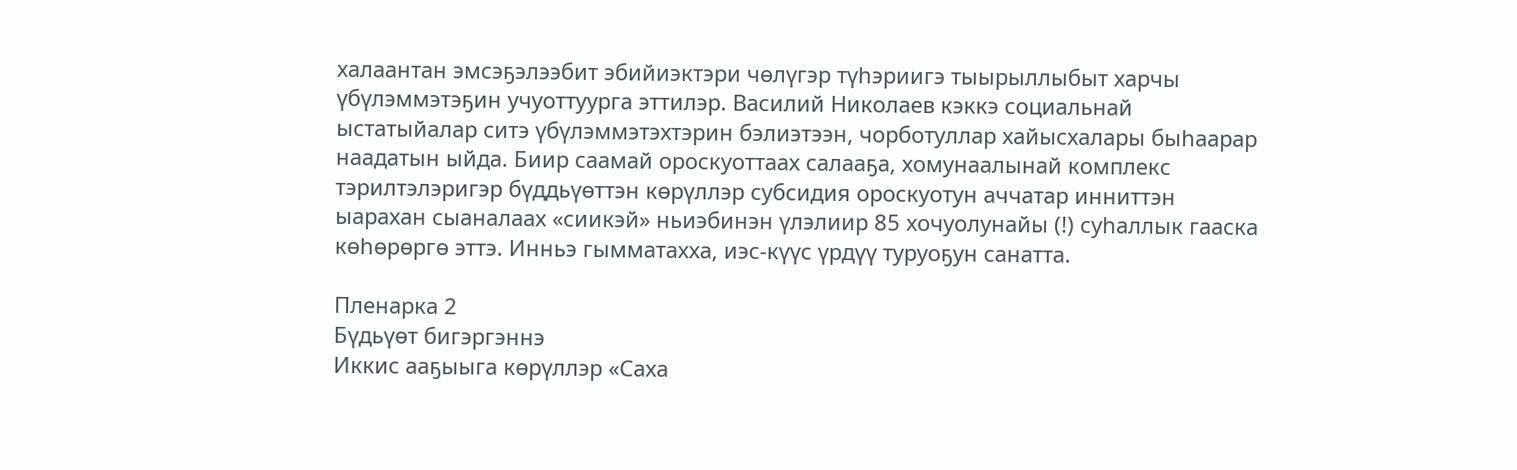халаантан эмсэҕэлээбит эбийиэктэри чөлүгэр түһэриигэ тыырыллыбыт харчы үбүлэммэтэҕин учуоттуурга эттилэр. Василий Николаев кэккэ социальнай ыстатыйалар ситэ үбүлэммэтэхтэрин бэлиэтээн, чорботуллар хайысхалары быһаарар наадатын ыйда. Биир саамай ороскуоттаах салааҕа, хомунаалынай комплекс тэрилтэлэригэр бүддьүөттэн көрүллэр субсидия ороскуотун аччатар инниттэн ыарахан сыаналаах «сиикэй» ньиэбинэн үлэлиир 85 хочуолунайы (!) суһаллык гааска көһөрөргө эттэ. Инньэ гымматахха, иэс-күүс үрдүү туруоҕун санатта.

Пленарка 2
Бүдьүөт бигэргэннэ
Иккис ааҕыыга көрүллэр «Саха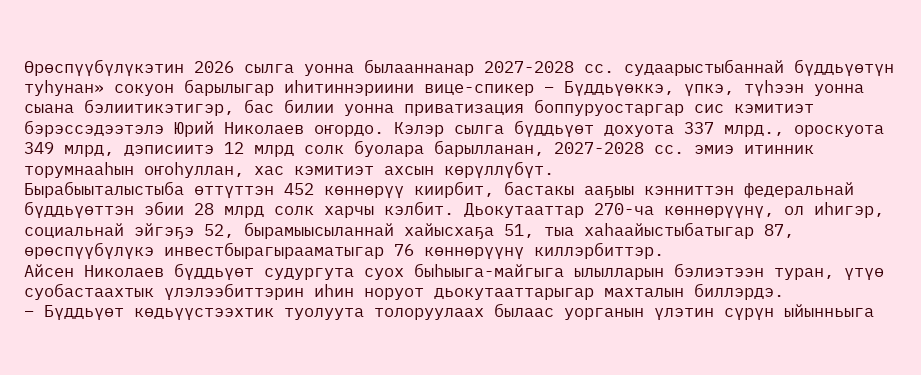Өрөспүүбүлүкэтин 2026 сылга уонна былааннанар 2027-2028 сс. судаарыстыбаннай бүддьүөтүн туһунан» сокуон барылыгар иһитиннэриини вице-спикер – Бүддьүөккэ, үпкэ, түһээн уонна сыана бэлиитикэтигэр, бас билии уонна приватизация боппуруостаргар сис кэмитиэт бэрэссэдээтэлэ Юрий Николаев оҥордо. Кэлэр сылга бүддьүөт дохуота 337 млрд., ороскуота 349 млрд, дэписиитэ 12 млрд солк буолара барылланан, 2027-2028 сс. эмиэ итинник торумнааһын оҥоһуллан, хас кэмитиэт ахсын көрүллүбүт.
Бырабыыталыстыба өттүттэн 452 көннөрүү киирбит, бастакы ааҕыы кэнниттэн федеральнай бүддьүөттэн эбии 28 млрд солк харчы кэлбит. Дьокутааттар 270-ча көннөрүүнү, ол иһигэр, социальнай эйгэҕэ 52, бырамыысыланнай хайысхаҕа 51, тыа хаһаайыстыбатыгар 87, өрөспүүбүлүкэ инвестбырагырааматыгар 76 көннөрүүнү киллэрбиттэр.
Айсен Николаев бүддьүөт судургута суох быһыыга-майгыга ылылларын бэлиэтээн туран, үтүө суобастаахтык үлэлээбиттэрин иһин норуот дьокутааттарыгар махталын биллэрдэ.
– Бүддьүөт көдьүүстээхтик туолуута толоруулаах былаас уорганын үлэтин сүрүн ыйынньыга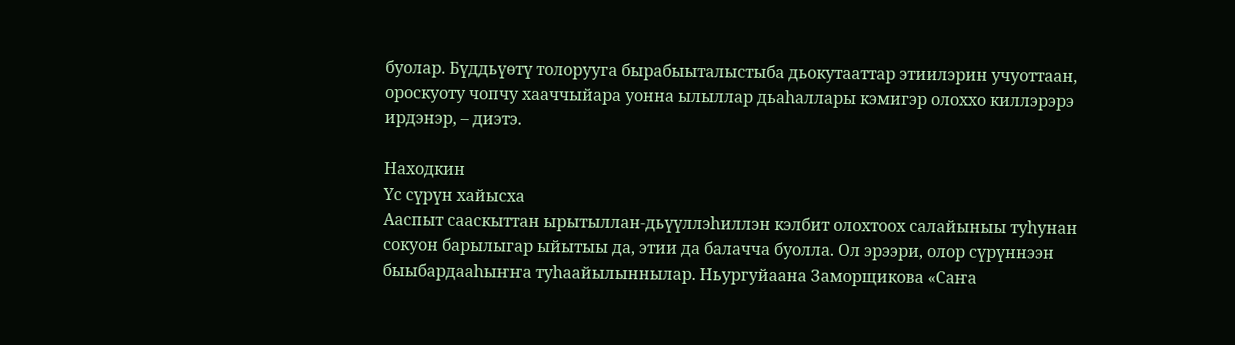буолар. Бүддьүөтү толорууга бырабыыталыстыба дьокутааттар этиилэрин учуоттаан, ороскуоту чопчу хааччыйара уонна ылыллар дьаһаллары кэмигэр олоххо киллэрэрэ ирдэнэр, – диэтэ.

Находкин
Үс сүрүн хайысха
Ааспыт сааскыттан ырытыллан-дьүүллэһиллэн кэлбит олохтоох салайыныы туһунан сокуон барылыгар ыйытыы да, этии да балачча буолла. Ол эрээри, олор сүрүннээн быыбардааһыҥҥа туһаайылыннылар. Ньургуйаана Заморщикова «Саҥа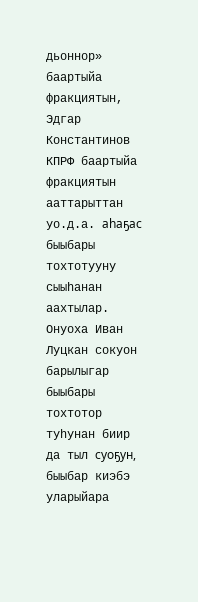дьоннор» баартыйа фракциятын, Эдгар Константинов КПРФ баартыйа фракциятын ааттарыттан уо.д.а. аһаҕас быыбары тохтотууну сыыһанан аахтылар. Онуоха Иван Луцкан сокуон барылыгар быыбары тохтотор туһунан биир да тыл суоҕун, быыбар киэбэ уларыйара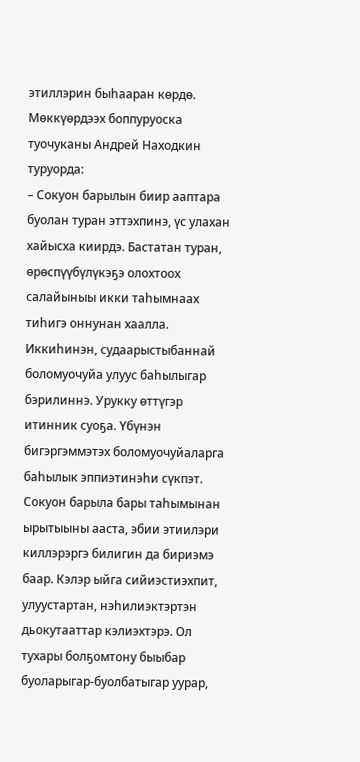этиллэрин быһааран көрдө.
Мөккүөрдээх боппуруоска туочуканы Андрей Находкин туруорда:
– Сокуон барылын биир ааптара буолан туран эттэхпинэ, үс улахан хайысха киирдэ. Бастатан туран, өрөспүүбүлүкэҕэ олохтоох салайыныы икки таһымнаах тиһигэ оннунан хаалла. Иккиһинэн, судаарыстыбаннай боломуочуйа улуус баһылыгар бэрилиннэ. Урукку өттүгэр итинник суоҕа. Үбүнэн бигэргэммэтэх боломуочуйаларга баһылык эппиэтинэһи сүкпэт. Сокуон барыла бары таһымынан ырытыыны ааста, эбии этиилэри киллэрэргэ билигин да бириэмэ баар. Кэлэр ыйга сийиэстиэхпит, улуустартан, нэһилиэктэртэн дьокутааттар кэлиэхтэрэ. Ол тухары болҕомтону быыбар буоларыгар-буолбатыгар уурар,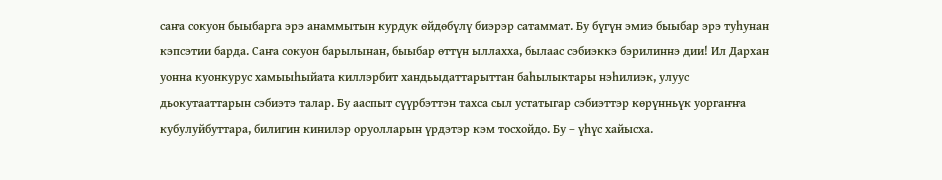саҥа сокуон быыбарга эрэ анаммытын курдук өйдөбүлү биэрэр сатаммат. Бу бүгүн эмиэ быыбар эрэ туһунан кэпсэтии барда. Саҥа сокуон барылынан, быыбар өттүн ыллахха, былаас сэбиэккэ бэрилиннэ дии! Ил Дархан уонна куонкурус хамыыһыйата киллэрбит хандьыдаттарыттан баһылыктары нэһилиэк, улуус дьокутааттарын сэбиэтэ талар. Бу ааспыт сүүрбэттэн тахса сыл устатыгар сэбиэттэр көрүнньүк уоргаҥҥа кубулуйбуттара, билигин кинилэр оруолларын үрдэтэр кэм тосхойдо. Бу – үһүс хайысха.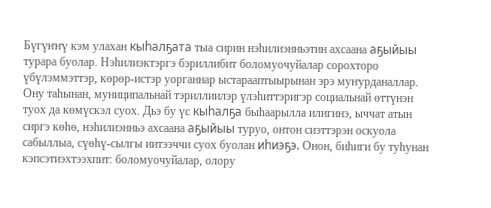Бүгүҥҥү кэм улахан кыһалҕата тыа сирин нэһилиэнньэтин ахсаана аҕыйыы турара буолар. Нэһилиэктэргэ бэриллибит боломуочуйалар сорохторо үбүлэммэттэр, көрөр-истэр уорганнар ыстарааптыырынан эрэ муҥурданаллар. Ону таһынан, муниципальнай тэриллиилэр үлэһиттэригэр социальнай өттүнэн туох да көмүскэл суох. Дьэ бу үс кыһалҕа быһаарылла илигинэ, ыччат атын сиргэ көһө, нэһилиэнньэ ахсаана аҕыйыы туруо, онтон сиэттэрэн оскуола сабыллыа, сүөһү-сылгы иитээччи суох буолан иһиэҕэ. Онон, биһиги бу туһунан кэпсэтиэхтээхпит: боломуочуйалар, олору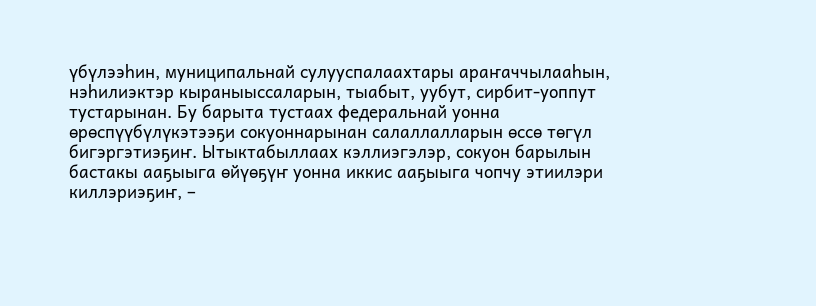үбүлээһин, муниципальнай сулууспалаахтары араҥаччылааһын, нэһилиэктэр кыраныыссаларын, тыабыт, уубут, сирбит-уоппут тустарынан. Бу барыта тустаах федеральнай уонна өрөспүүбүлүкэтээҕи сокуоннарынан салаллалларын өссө төгүл бигэргэтиэҕиҥ. Ытыктабыллаах кэллиэгэлэр, сокуон барылын бастакы ааҕыыга өйүөҕүҥ уонна иккис ааҕыыга чопчу этиилэри киллэриэҕиҥ, –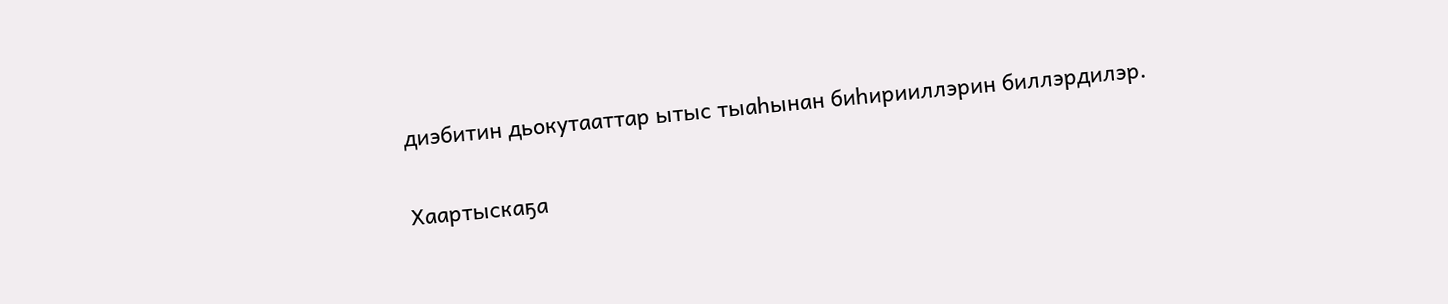диэбитин дьокутааттар ытыс тыаһынан биһирииллэрин биллэрдилэр.

Хаартыскаҕа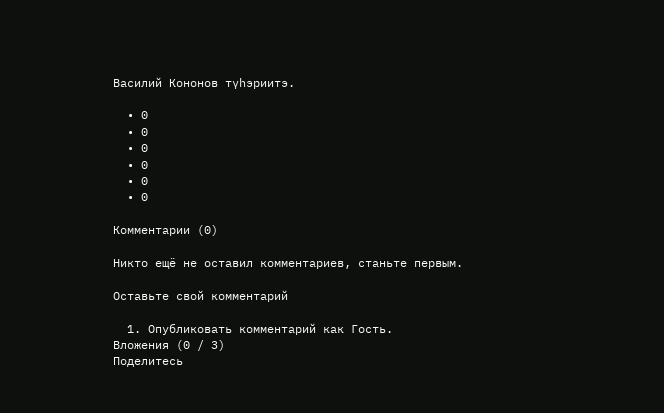Василий Кононов түһэриитэ.

  • 0
  • 0
  • 0
  • 0
  • 0
  • 0

Комментарии (0)

Никто ещё не оставил комментариев, станьте первым.

Оставьте свой комментарий

  1. Опубликовать комментарий как Гость.
Вложения (0 / 3)
Поделитесь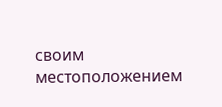своим местоположением